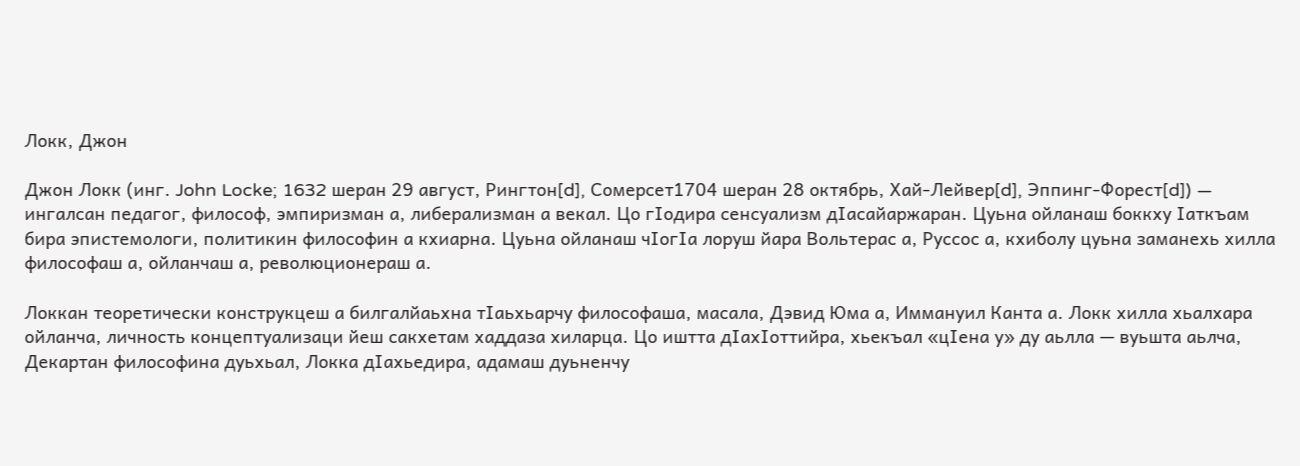Локк, Джон

Джон Локк (инг. John Locke; 1632 шеран 29 август, Рингтон[d], Сомерсет1704 шеран 28 октябрь, Хай-Лейвер[d], Эппинг-Форест[d]) — ингалсан педагог, философ, эмпиризман а, либерализман а векал. Цо гӀодира сенсуализм дӀасайаржаран. Цуьна ойланаш боккху Ӏаткъам бира эпистемологи, политикин философин а кхиарна. Цуьна ойланаш чӀогӀа лоруш йара Вольтерас а, Руссос а, кхиболу цуьна заманехь хилла философаш а, ойланчаш а, революционераш а.

Локкан теоретически конструкцеш а билгалйаьхна тӀаьхьарчу философаша, масала, Дэвид Юма а, Иммануил Канта а. Локк хилла хьалхара ойланча, личность концептуализаци йеш сакхетам хаддаза хиларца. Цо иштта дӀахӀоттийра, хьекъал «цӀена у» ду аьлла — вуьшта аьлча, Декартан философина дуьхьал, Локка дӀахьедира, адамаш дуьненчу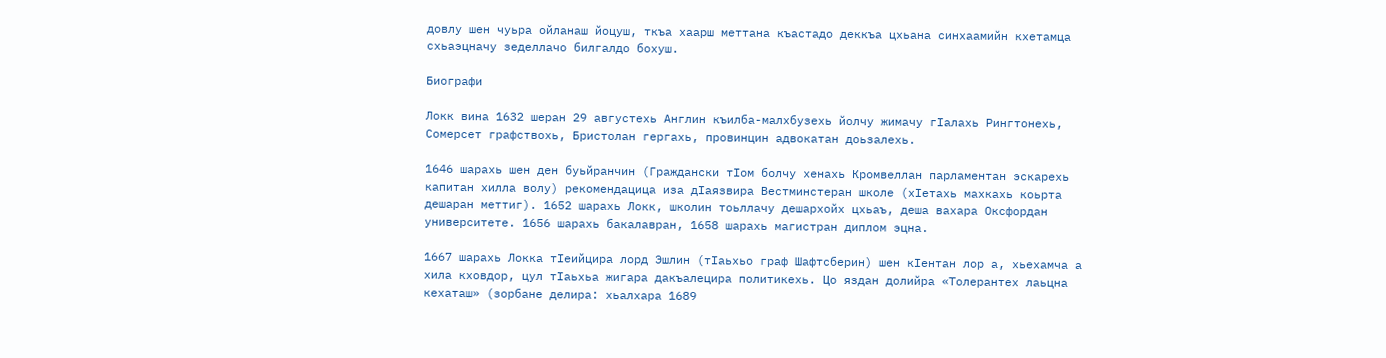довлу шен чуьра ойланаш йоцуш, ткъа хаарш меттана къастадо деккъа цхьана синхаамийн кхетамца схьаэцначу зеделлачо билгалдо бохуш.

Биографи

Локк вина 1632 шеран 29 августехь Англин къилба-малхбузехь йолчу жимачу гӀалахь Рингтонехь, Сомерсет графствохь, Бристолан гергахь, провинцин адвокатан доьзалехь.

1646 шарахь шен ден буьйранчин (Граждански тӀом болчу хенахь Кромвеллан парламентан эскарехь капитан хилла волу) рекомендацица иза дӀаязвира Вестминстеран школе (хӀетахь махкахь коьрта дешаран меттиг). 1652 шарахь Локк, школин тоьллачу дешархойх цхьаъ, деша вахара Оксфордан университете. 1656 шарахь бакалавран, 1658 шарахь магистран диплом эцна.

1667 шарахь Локка тӀеийцира лорд Эшлин (тӀаьхьо граф Шафтсберин) шен кӀентан лор а, хьехамча а хила кховдор, цул тӀаьхьа жигара дакъалецира политикехь. Цо яздан долийра «Толерантех лаьцна кехаташ» (зорбане делира: хьалхара 1689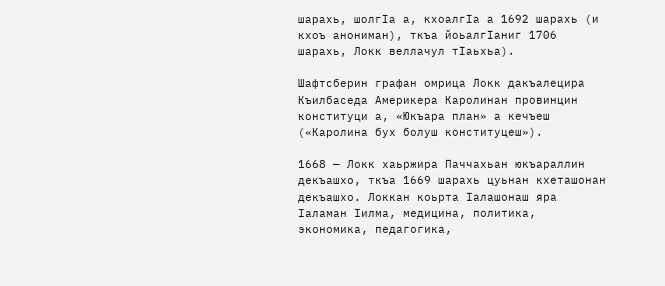шарахь, шолгӀа а, кхоалгӀа а 1692 шарахь (и кхоъ анониман), ткъа йоьалгӀаниг 1706 шарахь, Локк веллачул тӀаьхьа).

Шафтсберин графан омрица Локк дакъалецира Къилбаседа Америкера Каролинан провинцин конституци а, «Юкъара план» а кечъеш («Каролина бух болуш конституцеш»).

1668 — Локк хаьржира Паччахьан юкъараллин декъашхо, ткъа 1669 шарахь цуьнан кхеташонан декъашхо. Локкан коьрта Ӏалашонаш яра Ӏаламан Ӏилма, медицина, политика, экономика, педагогика,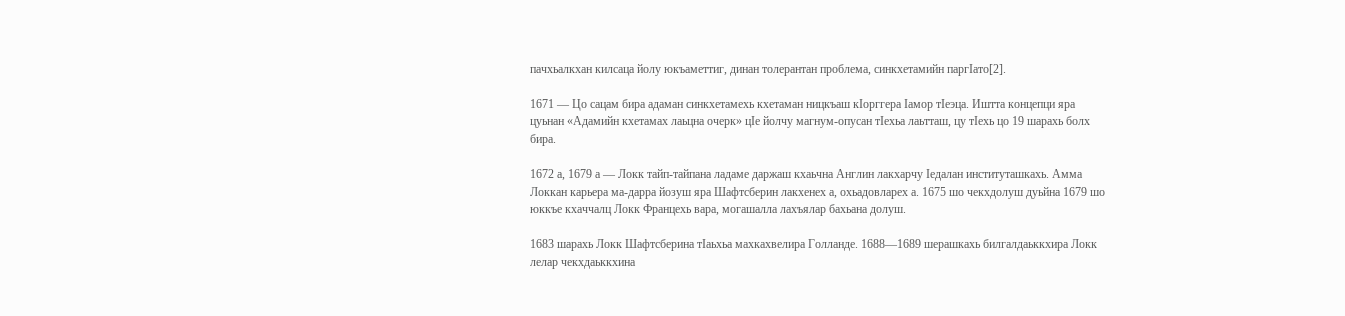пачхьалкхан килсаца йолу юкъаметтиг, динан толерантан проблема, синкхетамийн паргӀато[2].

1671 — Цо сацам бира адаман синкхетамехь кхетаман ницкъаш кӀорггера Ӏамор тӀеэца. Иштта концепци яра цуьнан «Адамийн кхетамах лаьцна очерк» цӀе йолчу магнум-опусан тӀехьа лаьтташ, цу тӀехь цо 19 шарахь болх бира.

1672 а, 1679 а — Локк тайп-тайпана ладаме даржаш кхаьчна Англин лакхарчу Ӏедалан институташкахь. Амма Локкан карьера ма-дарра йозуш яра Шафтсберин лакхенех а, охьадовларех а. 1675 шо чекхдолуш дуьйна 1679 шо юккъе кхаччалц Локк Францехь вара, могашалла лахъялар бахьана долуш.

1683 шарахь Локк Шафтсберина тӀаьхьа махкахвелира Голланде. 1688—1689 шерашкахь билгалдаьккхира Локк лелар чекхдаьккхина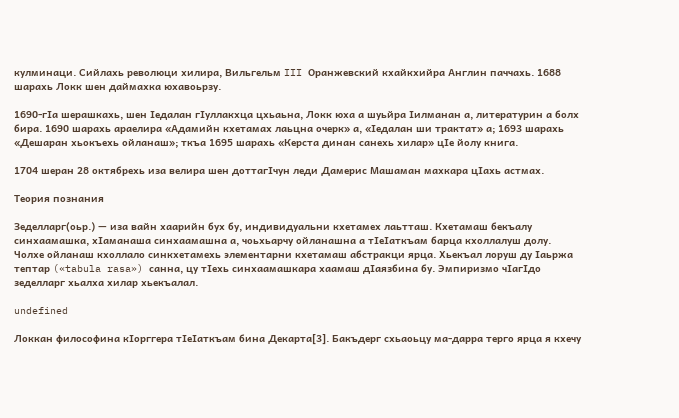кулминаци. Сийлахь революци хилира, Вильгельм III Оранжевский кхайкхийра Англин паччахь. 1688 шарахь Локк шен даймахка юхавоьрзу.

1690-гӀа шерашкахь, шен Ӏедалан гӀуллакхца цхьаьна, Локк юха а шуьйра Ӏилманан а, литературин а болх бира. 1690 шарахь араелира «Адамийн кхетамах лаьцна очерк» а, «Ӏедалан ши трактат» а; 1693 шарахь «Дешаран хьокъехь ойланаш»; ткъа 1695 шарахь «Керста динан санехь хилар» цӀе йолу книга.

1704 шеран 28 октябрехь иза велира шен доттагӀчун леди Дамерис Машаман махкара цӀахь астмах.

Теория познания

Зеделларг(оьр.) — иза вайн хаарийн бух бу, индивидуальни кхетамех лаьтташ. Кхетамаш бекъалу синхаамашка, хӀаманаша синхаамашна а, чоьхьарчу ойланашна а тӀеӀаткъам барца кхоллалуш долу. Чолхе ойланаш кхоллало синкхетамехь элементарни кхетамаш абстракци ярца. Хьекъал лоруш ду Ӏаьржа тептар («tabula rasa») санна, цу тӀехь синхаамашкара хаамаш дӀаязбина бу. Эмпиризмо чӀагӀдо зеделларг хьалха хилар хьекъалал.

undefined

Локкан философина кӀорггера тӀеӀаткъам бина Декарта[3]. Бакъдерг схьаоьцу ма-дарра терго ярца я кхечу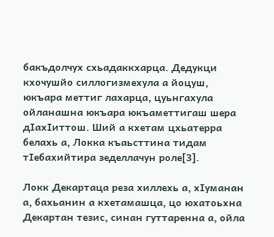бакъдолчух схьадаккхарца. Дедукци кхочушйо силлогизмехула а йоцуш, юкъара меттиг лахарца, цуьнгахула ойланашна юкъара юкъаметтигаш шера дӀахӀиттош. Ший а кхетам цхьатерра белахь а, Локка къаьсттина тидам тӀебахийтира зеделлачун роле[3].

Локк Декартаца реза хиллехь а, хӀуманан а, бахьанин а кхетамашца, цо юхатоьхна Декартан тезис, синан гуттаренна а, ойла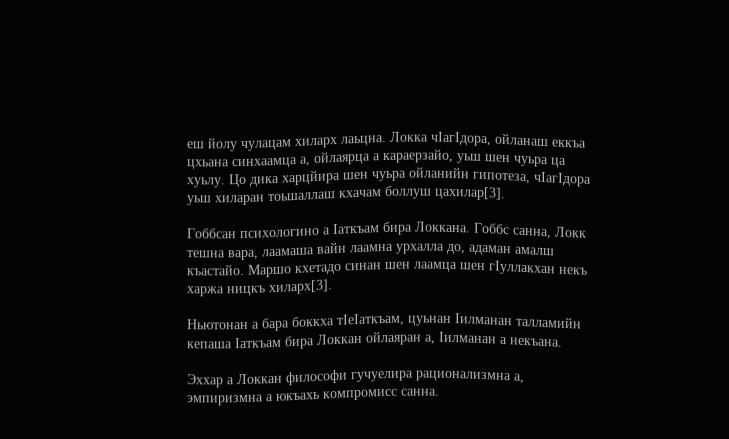еш йолу чулацам хиларх лаьцна. Локка чӀагӀдора, ойланаш еккъа цхьана синхаамца а, ойлаярца а караерзайо, уьш шен чуьра ца хуьлу. Цо дика харцйира шен чуьра ойланийн гипотеза, чӀагӀдора уьш хиларан тоьшаллаш кхачам боллуш цахилар[3].

Гоббсан психологино а Ӏаткъам бира Локкана. Гоббс санна, Локк тешна вара, лаамаша вайн лаамна урхалла до, адаман амалш къастайо. Маршо кхетадо синан шен лаамца шен гӀуллакхан некъ харжа ницкъ хиларх[3].

Ньютонан а бара боккха тӀеӀаткъам, цуьнан Ӏилманан талламийн кепаша Ӏаткъам бира Локкан ойлаяран а, Ӏилманан а некъана.

Эххар а Локкан философи гучуелира рационализмна а, эмпиризмна а юкъахь компромисс санна.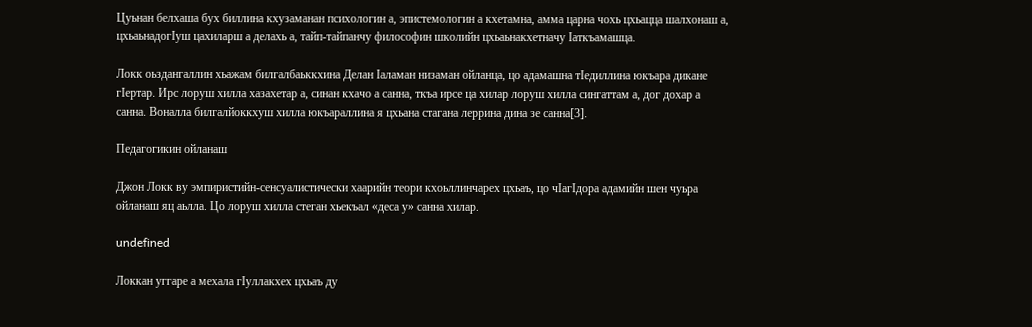Цуьнан белхаша бух биллина кхузаманан психологин а, эпистемологин а кхетамна, амма царна чохь цхьацца шалхонаш а, цхьаьнадогӀуш цахиларш а делахь а, тайп-тайпанчу философин школийн цхьаьнакхетначу Ӏаткъамашца.

Локк оьздангаллин хьажам билгалбаьккхина Делан Ӏаламан низаман ойланца, цо адамашна тӀедиллина юкъара дикане гӀертар. Ирс лоруш хилла хазахетар а, синан кхачо а санна, ткъа ирсе ца хилар лоруш хилла сингаттам а, дог дохар а санна. Воналла билгалйоккхуш хилла юкъараллина я цхьана стагана леррина дина зе санна[3].

Педагогикин ойланаш

Джон Локк ву эмпиристийн-сенсуалистически хаарийн теори кхоьллинчарех цхьаъ, цо чӀагӀдора адамийн шен чуьра ойланаш яц аьлла. Цо лоруш хилла стеган хьекъал «деса у» санна хилар.

undefined

Локкан уггаре а мехала гӀуллакхех цхьаъ ду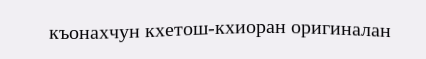къонахчун кхетош-кхиоран оригиналан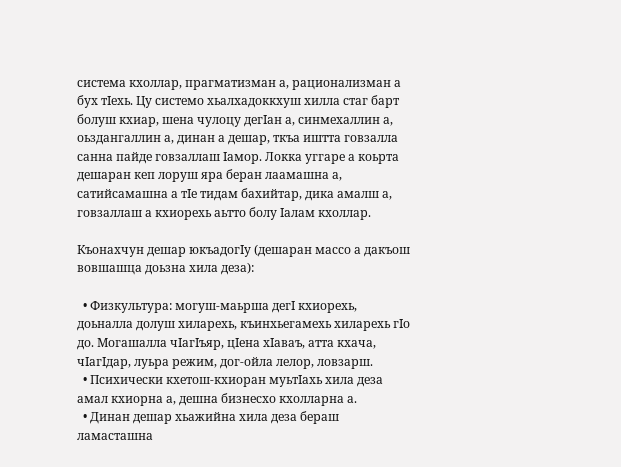система кхоллар, прагматизман а, рационализман а бух тӀехь. Цу системо хьалхадоккхуш хилла стаг барт болуш кхиар, шена чулоцу дегӀан а, синмехаллин а, оьздангаллин а, динан а дешар, ткъа иштта говзалла санна пайде говзаллаш Ӏамор. Локка уггаре а коьрта дешаран кеп лоруш яра беран лаамашна а, сатийсамашна а тӀе тидам бахийтар, дика амалш а, говзаллаш а кхиорехь аьтто болу Ӏалам кхоллар.

Къонахчун дешар юкъадогӀу (дешаран массо а дакъош вовшашца доьзна хила деза):

  • Физкультура: могуш-маьрша дегӀ кхиорехь, доьналла долуш хиларехь, къинхьегамехь хиларехь гӀо до. Могашалла чӀагӀъяр, цӀена хӀаваъ, атта кхача, чӀагӀдар, луьра режим, дог-ойла лелор, ловзарш.
  • Психически кхетош-кхиоран муьтӀахь хила деза амал кхиорна а, дешна бизнесхо кхолларна а.
  • Динан дешар хьажийна хила деза бераш ламасташна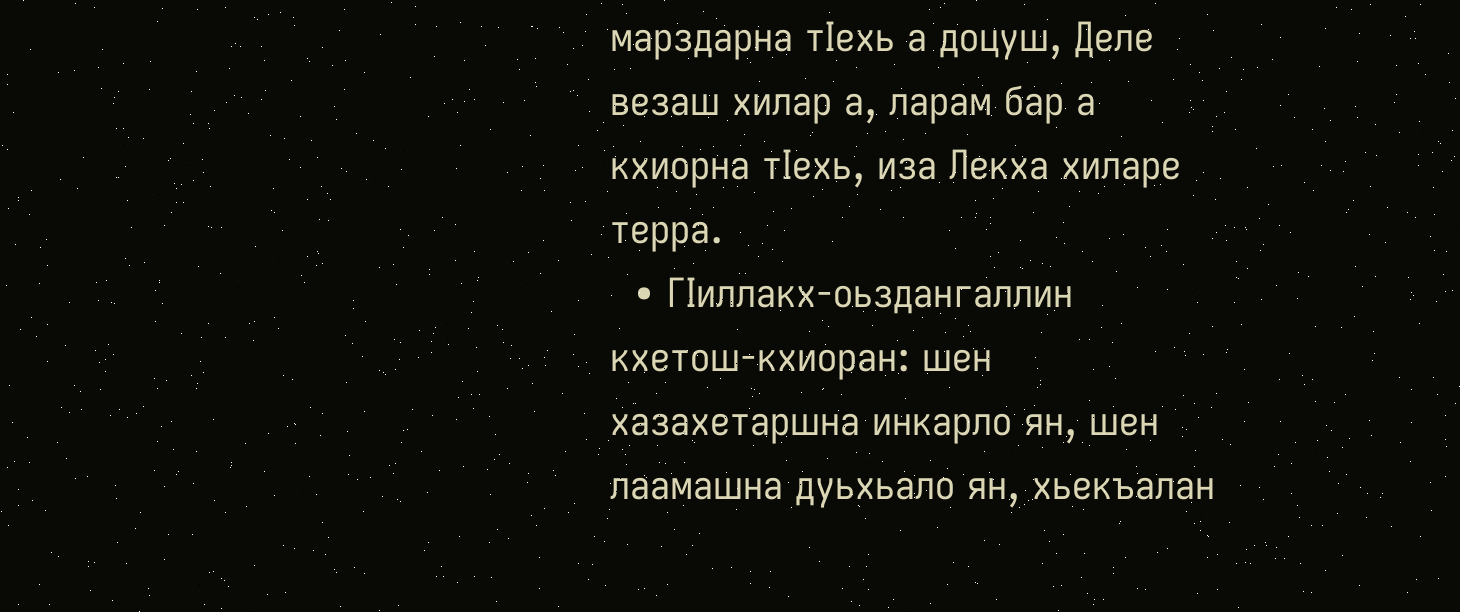марздарна тӀехь а доцуш, Деле везаш хилар а, ларам бар а кхиорна тӀехь, иза Лекха хиларе терра.
  • ГӀиллакх-оьздангаллин кхетош-кхиоран: шен хазахетаршна инкарло ян, шен лаамашна дуьхьало ян, хьекъалан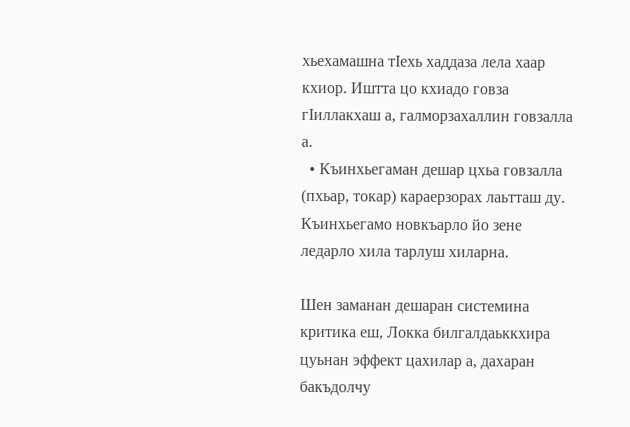хьехамашна тӀехь хаддаза лела хаар кхиор. Иштта цо кхиадо говза гӀиллакхаш а, галморзахаллин говзалла а.
  • Къинхьегаман дешар цхьа говзалла (пхьар, токар) караерзорах лаьтташ ду. Къинхьегамо новкъарло йо зене ледарло хила тарлуш хиларна.

Шен заманан дешаран системина критика еш, Локка билгалдаьккхира цуьнан эффект цахилар а, дахаран бакъдолчу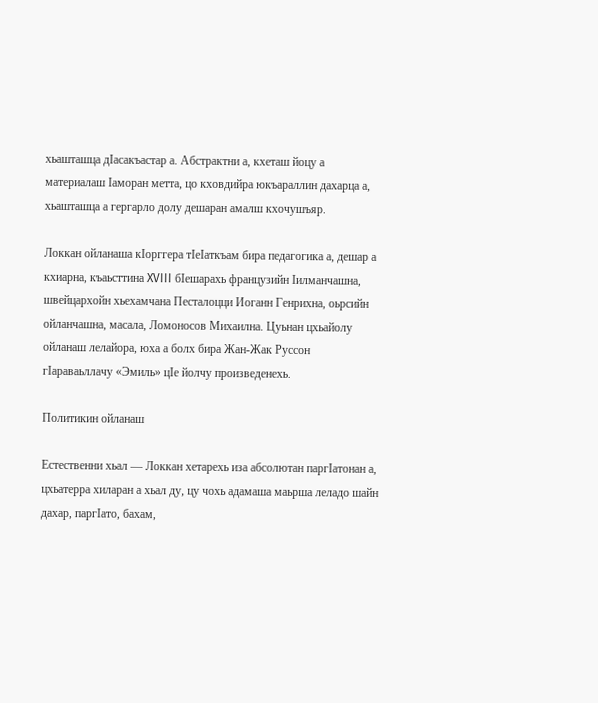хьашташца дӀасакъастар а. Абстрактни а, кхеташ йоцу а материалаш Ӏаморан метта, цо кховдийра юкъараллин дахарца а, хьашташца а гергарло долу дешаран амалш кхочушъяр.

Локкан ойланаша кӀорггера тӀеӀаткъам бира педагогика а, дешар а кхиарна, къаьсттина XVIII бӀешарахь французийн Ӏилманчашна, швейцархойн хьехамчана Песталоцци Иоганн Генрихна, оьрсийн ойланчашна, масала, Ломоносов Михаилна. Цуьнан цхьайолу ойланаш лелайора, юха а болх бира Жан-Жак Руссон гӀараваьллачу «Эмиль» цӀе йолчу произведенехь.

Политикин ойланаш

Естественни хьал — Локкан хетарехь иза абсолютан паргӀатонан а, цхьатерра хиларан а хьал ду, цу чохь адамаша маьрша леладо шайн дахар, паргӀато, бахам,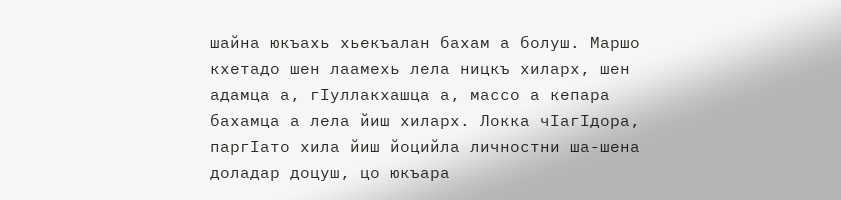шайна юкъахь хьекъалан бахам а болуш. Маршо кхетадо шен лаамехь лела ницкъ хиларх, шен адамца а, гӀуллакхашца а, массо а кепара бахамца а лела йиш хиларх. Локка чӀагӀдора, паргӀато хила йиш йоцийла личностни ша-шена доладар доцуш, цо юкъара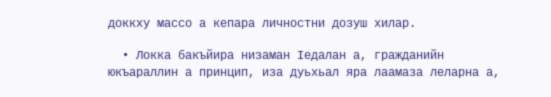доккху массо а кепара личностни дозуш хилар.

  • Локка бакъйира низаман Ӏедалан а, гражданийн юкъараллин а принцип, иза дуьхьал яра лаамаза леларна а,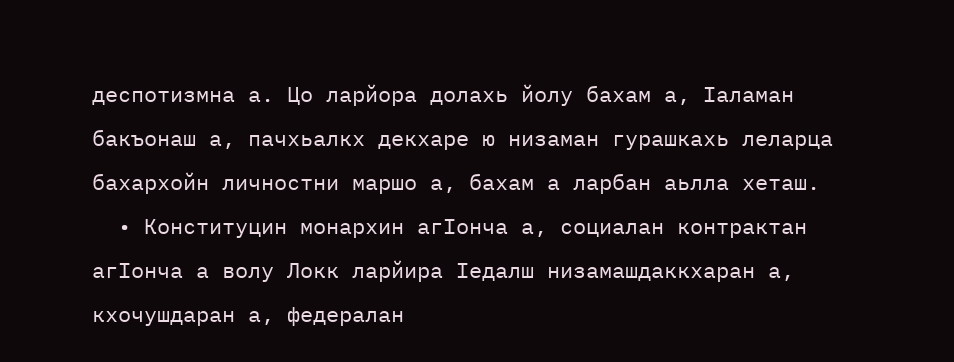деспотизмна а. Цо ларйора долахь йолу бахам а, Ӏаламан бакъонаш а, пачхьалкх декхаре ю низаман гурашкахь леларца бахархойн личностни маршо а, бахам а ларбан аьлла хеташ.
  • Конституцин монархин агӀонча а, социалан контрактан агӀонча а волу Локк ларйира Ӏедалш низамашдаккхаран а, кхочушдаран а, федералан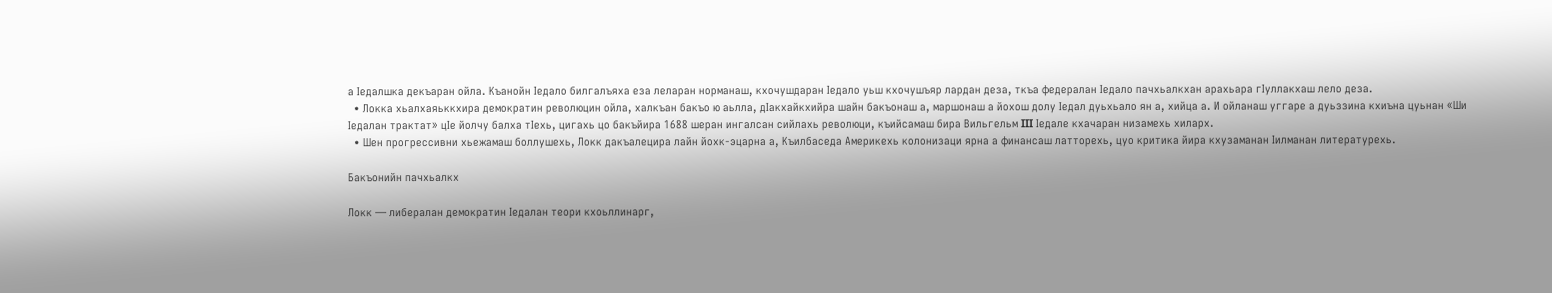а Ӏедалшка декъаран ойла. Къанойн Ӏедало билгалъяха еза леларан норманаш, кхочушдаран Ӏедало уьш кхочушъяр лардан деза, ткъа федералан Ӏедало пачхьалкхан арахьара гӀуллакхаш лело деза.
  • Локка хьалхаяьккхира демократин революцин ойла, халкъан бакъо ю аьлла, дӀакхайкхийра шайн бакъонаш а, маршонаш а йохош долу Ӏедал дуьхьало ян а, хийца а. И ойланаш уггаре а дуьззина кхиъна цуьнан «Ши Ӏедалан трактат» цӀе йолчу балха тӀехь, цигахь цо бакъйира 1688 шеран ингалсан сийлахь революци, къийсамаш бира Вильгельм III Ӏедале кхачаран низамехь хиларх.
  • Шен прогрессивни хьежамаш боллушехь, Локк дакъалецира лайн йохк-эцарна а, Къилбаседа Америкехь колонизаци ярна а финансаш латторехь, цуо критика йира кхузаманан Ӏилманан литературехь.

Бакъонийн пачхьалкх

Локк — либералан демократин Ӏедалан теори кхоьллинарг,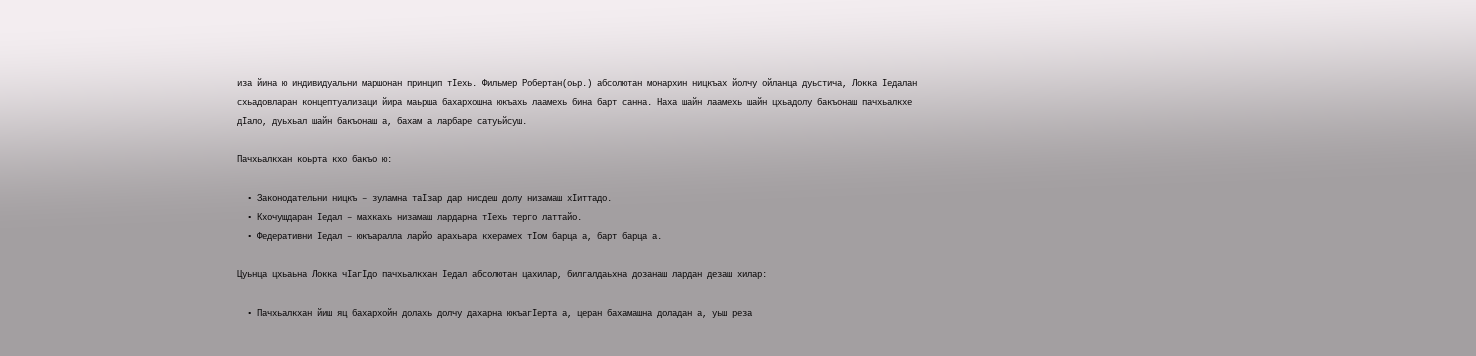иза йина ю индивидуальни маршонан принцип тӀехь. Фильмер Робертан(оьр.) абсолютан монархин ницкъах йолчу ойланца дуьстича, Локка Ӏедалан схьадовларан концептуализаци йира маьрша бахархошна юкъахь лаамехь бина барт санна. Наха шайн лаамехь шайн цхьадолу бакъонаш пачхьалкхе дӀало, дуьхьал шайн бакъонаш а, бахам а ларбаре сатуьйсуш.

Пачхьалкхан коьрта кхо бакъо ю:

  • Законодательни ницкъ – зуламна таӀзар дар нисдеш долу низамаш хӀиттадо.
  • Кхочушдаран Ӏедал – махкахь низамаш лардарна тӀехь терго латтайо.
  • Федеративни Ӏедал – юкъаралла ларйо арахьара кхерамех тӀом барца а, барт барца а.

Цуьнца цхьаьна Локка чӀагӀдо пачхьалкхан Ӏедал абсолютан цахилар, билгалдаьхна дозанаш лардан дезаш хилар:

  • Пачхьалкхан йиш яц бахархойн долахь долчу дахарна юкъагӀерта а, церан бахамашна доладан а, уьш реза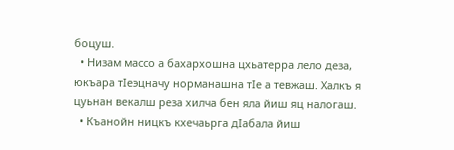боцуш.
  • Низам массо а бахархошна цхьатерра лело деза, юкъара тӀеэцначу норманашна тӀе а тевжаш. Халкъ я цуьнан векалш реза хилча бен яла йиш яц налогаш.
  • Къанойн ницкъ кхечаьрга дӀабала йиш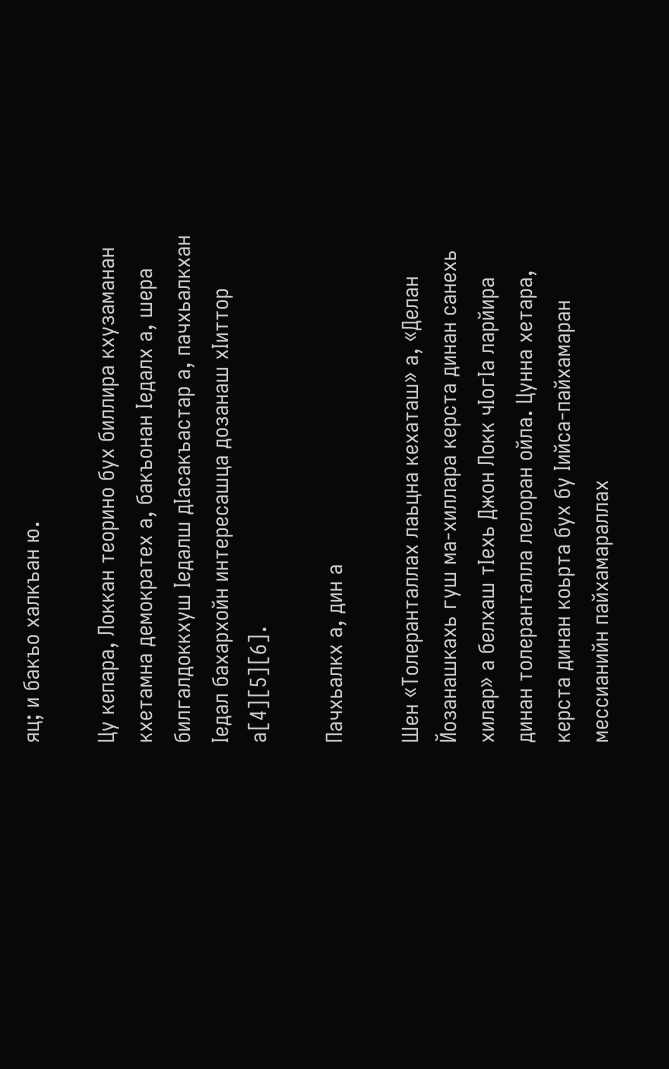яц; и бакъо халкъан ю.

Цу кепара, Локкан теорино бух биллира кхузаманан кхетамна демократех а, бакъонан Ӏедалх а, шера билгалдоккхуш Ӏедалш дӀасакъастар а, пачхьалкхан Ӏедал бахархойн интересашца дозанаш хӀиттор а[4][5][6].

Пачхьалкх а, дин а

Шен «Толеранталлах лаьцна кехаташ» а, «Делан Йозанашкахь гуш ма-хиллара керста динан санехь хилар» а белхаш тӀехь Джон Локк чӀогӀа ларйира динан толеранталла лелоран ойла. Цунна хетара, керста динан коьрта бух бу Ӏийса-пайхамаран мессианийн пайхамараллах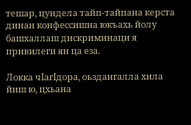тешар, цундела тайп-тайпана керста динан конфессишна юкъахь йолу башхаллаш дискриминаци я привилеги ян ца еза.

Локка чӀагӀдора, оьздангалла хила йиш ю, цхьана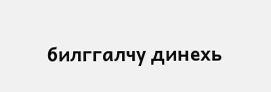билггалчу динехь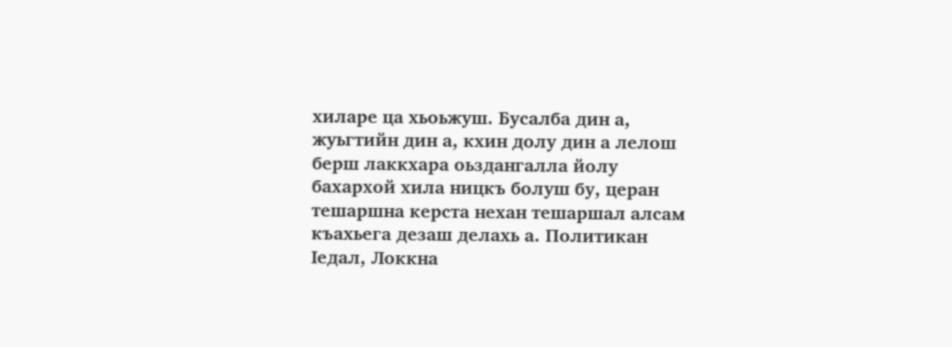хиларе ца хьоьжуш. Бусалба дин а, жуьгтийн дин а, кхин долу дин а лелош берш лаккхара оьздангалла йолу бахархой хила ницкъ болуш бу, церан тешаршна керста нехан тешаршал алсам къахьега дезаш делахь а. Политикан Ӏедал, Локкна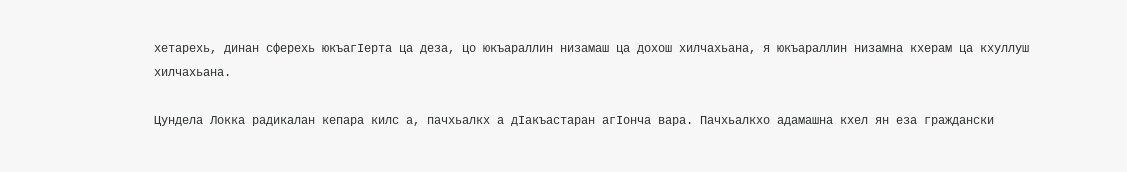хетарехь, динан сферехь юкъагӀерта ца деза, цо юкъараллин низамаш ца дохош хилчахьана, я юкъараллин низамна кхерам ца кхуллуш хилчахьана.

Цундела Локка радикалан кепара килс а, пачхьалкх а дӀакъастаран агӀонча вара. Пачхьалкхо адамашна кхел ян еза граждански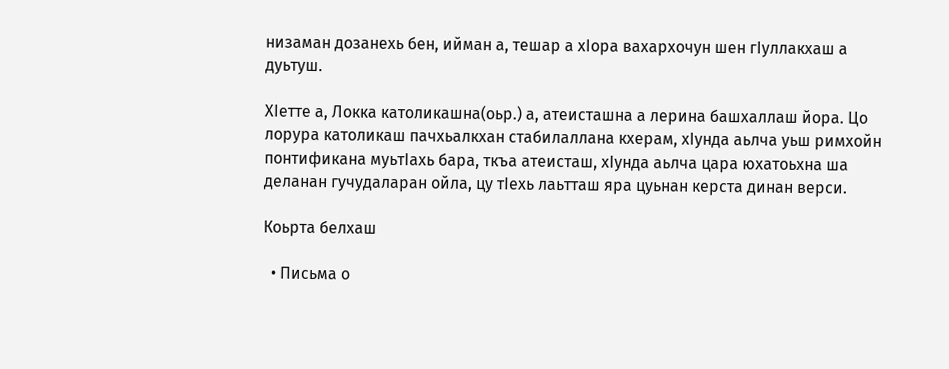низаман дозанехь бен, ийман а, тешар а хӀора вахархочун шен гӀуллакхаш а дуьтуш.

ХӀетте а, Локка католикашна(оьр.) а, атеисташна а лерина башхаллаш йора. Цо лорура католикаш пачхьалкхан стабилаллана кхерам, хӀунда аьлча уьш римхойн понтификана муьтӀахь бара, ткъа атеисташ, хӀунда аьлча цара юхатоьхна ша деланан гучудаларан ойла, цу тӀехь лаьтташ яра цуьнан керста динан верси.

Коьрта белхаш

  • Письма о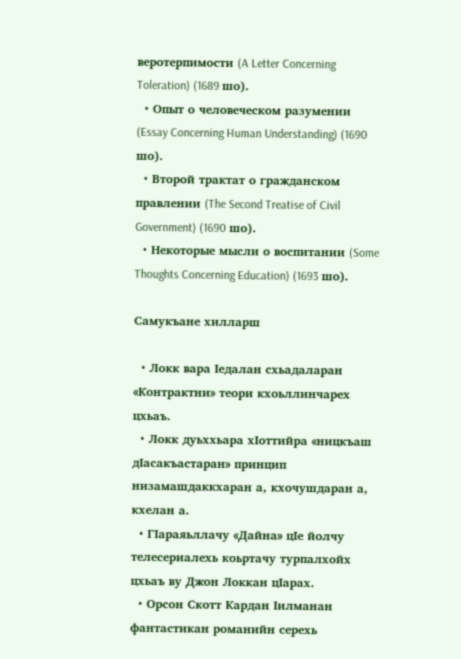веротерпимости (A Letter Concerning Toleration) (1689 шо).
  • Опыт о человеческом разумении (Essay Concerning Human Understanding) (1690 шо).
  • Второй трактат о гражданском правлении (The Second Treatise of Civil Government) (1690 шо).
  • Некоторые мысли о воспитании (Some Thoughts Concerning Education) (1693 шо).

Самукъане хилларш

  • Локк вара Ӏедалан схьадаларан «Контрактни» теори кхоьллинчарех цхьаъ.
  • Локк дуьххьара хӀоттийра «ницкъаш дӀасакъастаран» принцип низамашдаккхаран а, кхочушдаран а, кхелан а.
  • ГӀараяьллачу «Дайна» цӀе йолчу телесериалехь коьртачу турпалхойх цхьаъ ву Джон Локкан цӀарах.
  • Орсон Скотт Кардан Ӏилманан фантастикан романийн серехь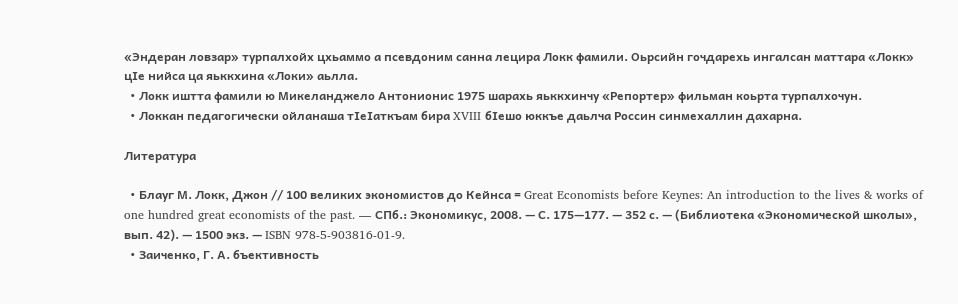«Эндеран ловзар» турпалхойх цхьаммо а псевдоним санна лецира Локк фамили. Оьрсийн гочдарехь ингалсан маттара «Локк» цӀе нийса ца яьккхина «Локи» аьлла.
  • Локк иштта фамили ю Микеланджело Антонионис 1975 шарахь яьккхинчу «Репортер» фильман коьрта турпалхочун.
  • Локкан педагогически ойланаша тӀеӀаткъам бира XVIII бӀешо юккъе даьлча Россин синмехаллин дахарна.

Литература

  • Блауг М. Локк, Джон // 100 великих экономистов до Кейнса = Great Economists before Keynes: An introduction to the lives & works of one hundred great economists of the past. — СПб.: Экономикус, 2008. — С. 175—177. — 352 с. — (Библиотека «Экономической школы», вып. 42). — 1500 экз. — ISBN 978-5-903816-01-9.
  • Заиченко, Г. А. бъективность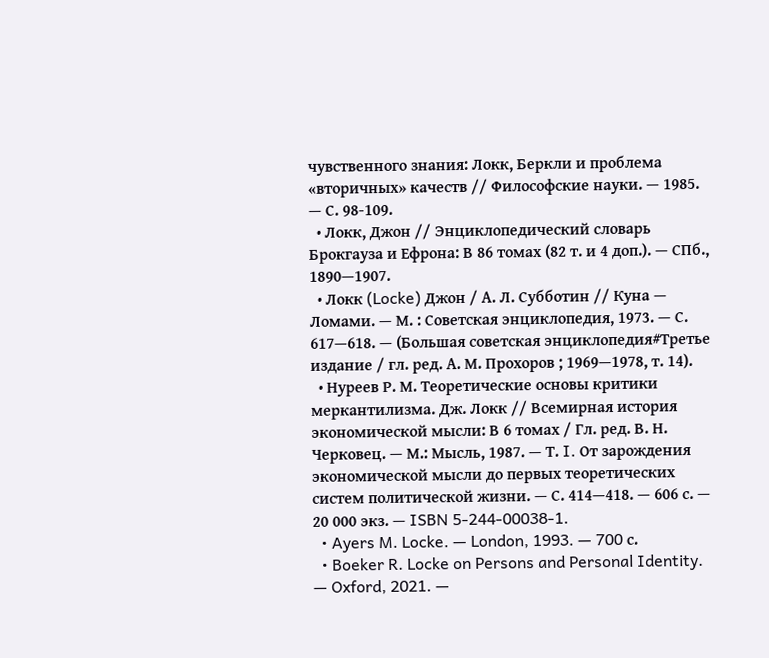чувственного знания: Локк, Беркли и проблема «вторичных» качеств // Философские науки. — 1985. — С. 98-109.
  • Локк, Джон // Энциклопедический словарь Брокгауза и Ефрона: В 86 томах (82 т. и 4 доп.). — СПб., 1890—1907.
  • Локк (Locke) Джон / А. Л. Субботин // Куна — Ломами. — М. : Советская энциклопедия, 1973. — С. 617—618. — (Большая советская энциклопедия#Третье издание / гл. ред. А. М. Прохоров ; 1969—1978, т. 14).
  • Нуреев Р. М. Теоретические основы критики меркантилизма. Дж. Локк // Всемирная история экономической мысли: В 6 томах / Гл. ред. В. Н. Черковец. — М.: Мысль, 1987. — Т. I. От зарождения экономической мысли до первых теоретических систем политической жизни. — С. 414—418. — 606 с. — 20 000 экз. — ISBN 5-244-00038-1.
  • Ayers M. Locke. — London, 1993. — 700 с.
  • Boeker R. Locke on Persons and Personal Identity. — Oxford, 2021. —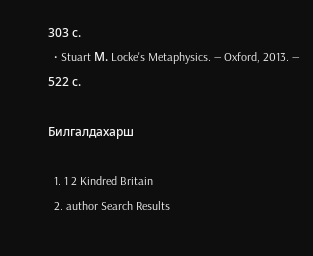303 с.
  • Stuart М. Locke's Metaphysics. — Oxford, 2013. — 522 с.

Билгалдахарш

  1. 1 2 Kindred Britain
  2. author Search Results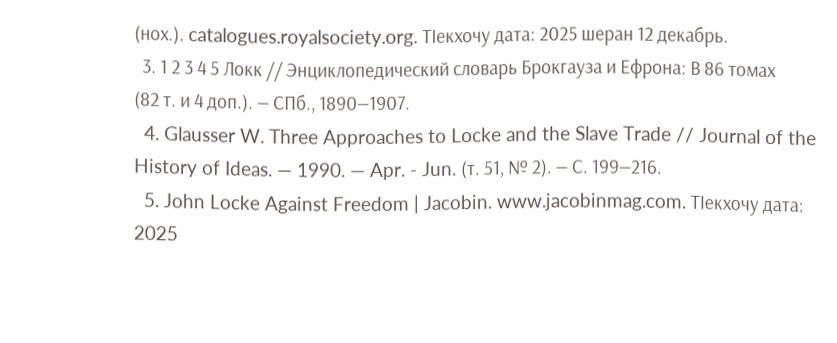(нох.). catalogues.royalsociety.org. ТӀекхочу дата: 2025 шеран 12 декабрь.
  3. 1 2 3 4 5 Локк // Энциклопедический словарь Брокгауза и Ефрона: В 86 томах (82 т. и 4 доп.). — СПб., 1890—1907.
  4. Glausser W. Three Approaches to Locke and the Slave Trade // Journal of the History of Ideas. — 1990. — Apr. - Jun. (т. 51, № 2). — С. 199—216.
  5. John Locke Against Freedom | Jacobin. www.jacobinmag.com. ТӀекхочу дата: 2025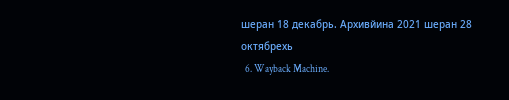шеран 18 декабрь. Архивйина 2021 шеран 28 октябрехь
  6. Wayback Machine.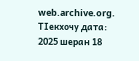web.archive.org. ТӀекхочу дата: 2025 шеран 18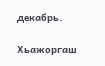декабрь.

Хьажоргаш